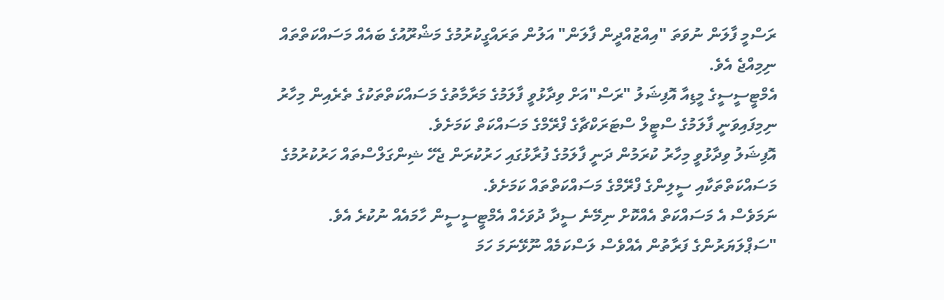ރަސްމީ ފާލަން ނުވަތަ "އިއްޒުއްދީން ފާލަން" އަލުން ތަރައްގީކުރުމުގެ މަޝްރޫއުގެ ބައެއް މަސައްކަތްތައް ނިމިއްޖެ އެވެ.
އެމްޓީސީސީގެ މީޑިއާ އޮފިޝަލު "ރަސް"އަށް ވިދާޅުވީ ފާލަމުގެ މަރާމާތުގެ މަސައްކަތްތަކުގެ ތެރެއިން މިހާރު ނިމިފައިވަނީ ފާލަމުގެ ސްޓީލް ސްޓަރަކްޗާގެ ފްރޭމްގެ މަސައްކަތް ކަމަށެވެ.
އޮފިޝަލު ވިދާޅުވީ މިހާރު ކުރަމުން ދަނީ ފާލަމުގެ ފުރާޅުގައި ހަރުކުރަން ޖެހޭ ޝިންގަލްސްތައް ހަރުކުރުމުގެ މަސައްކަތްތަކާއި ސީލިންގެ ފްރޭމްގެ މަސައްކަތްތައް ކަމަށެވެ.
ނަމަވެސް އެ މަސައްކަތް އެއްކޮށް ނިމޭނެ ސީދާ ދުވަހެއް އެމްޓީސީސީން ހާމައެއް ނުކުރެ އެވެ.
"ސަޕްލަޔަރުންގެ ފަރާތުން އެއްވެސް ލަސްކަމެއް ނޫޅޭނަމަ ހަމަ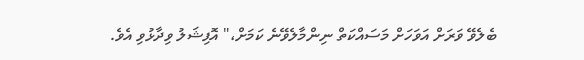ބެލެވޭ ވަރަށް އަވަހަށް މަސައްކަތް ނިންމާލެވޭނެ ކަމަށް،" އޮފިޝަލު ވިދާޅުވި އެވެ.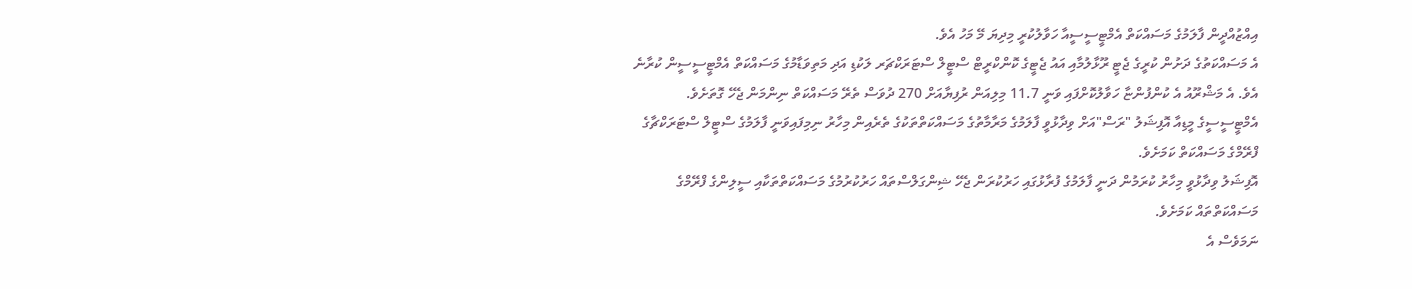އިއްޒުއްދީން ފާލަމުގެ މަސައްކަތް އެމްޓީސީސީއާ ހަވާލުކުރީ މިދިޔަ މޭ މަހު އެވެ.
އެ މަސައްކަތުގެ ދަށުން ކުރީގެ ޖެޓީ ރޫޅާލުމާއި އައު ޖެޓީގެ ކޮންކްރީޓް ސްޓީލް ސްޓަރަކްޗަރ ލަކުޑި އަދި މަތިވަޑާމުގެ މަސައްކަތް އެމްޓީސީސީން ކުރާނެ އެވެ. އެ މަޝްރޫއު އެ ކުންފުންޏާ ހަވާލުކޮށްފައި ވަނީ 11.7 މިލިއަން ރުފިޔާއަށް 270 ދުވަސް ތެރޭ މަސައްކަތް ނިންމަން ޖެހޭ ގޮތަށެވެ.
އެމްޓީސީސީގެ މީޑިއާ އޮފިޝަލު "ރަސް"އަށް ވިދާޅުވީ ފާލަމުގެ މަރާމާތުގެ މަސައްކަތްތަކުގެ ތެރެއިން މިހާރު ނިމިފައިވަނީ ފާލަމުގެ ސްޓީލް ސްޓަރަކްޗާގެ ފްރޭމްގެ މަސައްކަތް ކަމަށެވެ.
އޮފިޝަލު ވިދާޅުވީ މިހާރު ކުރަމުން ދަނީ ފާލަމުގެ ފުރާޅުގައި ހަރުކުރަން ޖެހޭ ޝިންގަލްސްތައް ހަރުކުރުމުގެ މަސައްކަތްތަކާއި ސީލިންގެ ފްރޭމްގެ މަސައްކަތްތައް ކަމަށެވެ.
ނަމަވެސް އެ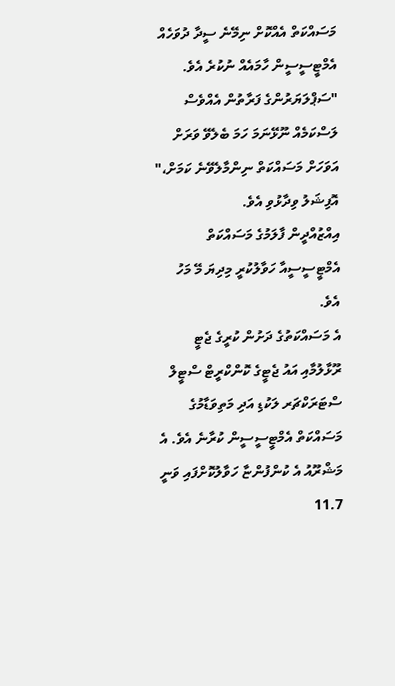މަސައްކަތް އެއްކޮށް ނިމޭނެ ސީދާ ދުވަހެއް އެމްޓީސީސީން ހާމައެއް ނުކުރެ އެވެ.
"ސަޕްލަޔަރުންގެ ފަރާތުން އެއްވެސް ލަސްކަމެއް ނޫޅޭނަމަ ހަމަ ބެލެވޭ ވަރަށް އަވަހަށް މަސައްކަތް ނިންމާލެވޭނެ ކަމަށް،" އޮފިޝަލު ވިދާޅުވި އެވެ.
އިއްޒުއްދީން ފާލަމުގެ މަސައްކަތް އެމްޓީސީސީއާ ހަވާލުކުރީ މިދިޔަ މޭ މަހު އެވެ.
އެ މަސައްކަތުގެ ދަށުން ކުރީގެ ޖެޓީ ރޫޅާލުމާއި އައު ޖެޓީގެ ކޮންކްރީޓް ސްޓީލް ސްޓަރަކްޗަރ ލަކުޑި އަދި މަތިވަޑާމުގެ މަސައްކަތް އެމްޓީސީސީން ކުރާނެ އެވެ. އެ މަޝްރޫއު އެ ކުންފުންޏާ ހަވާލުކޮށްފައި ވަނީ 11.7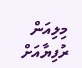މިލިއަން ރުފިޔާއަށް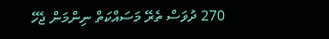270 ދުވަސް ތެރޭ މަސައްކަތް ނިންމަން ޖެހޭ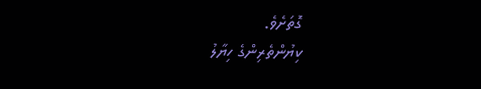ގޮތަށެވެ.
ކިޔުންތެރިންގެ ހިޔާލު